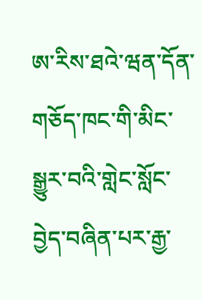ཨ་རིས་ཐའེ་ཝན་དོན་གཅོད་ཁང་གི་མིང་སྒྱུར་བའི་གླེང་སློང་བྱེད་བཞིན་པར་རྒྱ་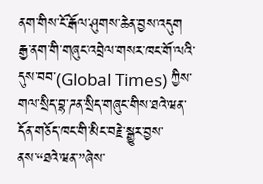ནག་གིས་ངོ་རྒོལ་ཤུགས་ཆེན་བྱས་འདུག
རྒྱ་ནག་གི་གཞུང་འབྲེལ་གསར་ཁང་གོ་ལའི་དུས་བབ་(Global Times) ཀྱིས་གལ་སྲིད་བྷ་ཌན་སྲིད་གཞུང་གིས་ཐའེ་ཝན་དོན་གཅོད་ཁང་གི་མིང་བརྗེ་སྒྱུར་བྱས་ནས་“ཐའེ་ཝན་”ཞེས་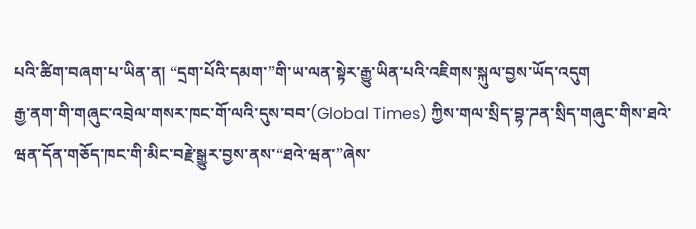པའི་ཚིག་བཞག་པ་ཡིན་ན། “དྲག་པོའི་དམག་”གི་ཡ་ལན་སྟེར་རྒྱུ་ཡིན་པའི་འཇིགས་སྐུལ་བྱས་ཡོད་འདུག
རྒྱ་ནག་གི་གཞུང་འབྲེལ་གསར་ཁང་གོ་ལའི་དུས་བབ་(Global Times) ཀྱིས་གལ་སྲིད་བྷ་ཌན་སྲིད་གཞུང་གིས་ཐའེ་ཝན་དོན་གཅོད་ཁང་གི་མིང་བརྗེ་སྒྱུར་བྱས་ནས་“ཐའེ་ཝན་”ཞེས་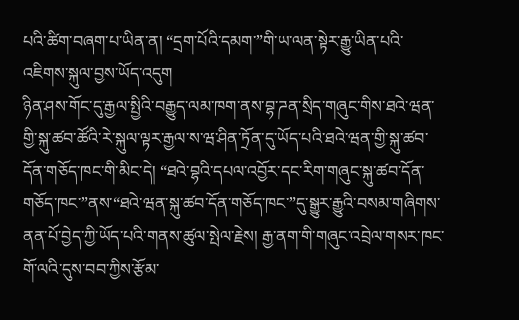པའི་ཚིག་བཞག་པ་ཡིན་ན། “དྲག་པོའི་དམག་”གི་ཡ་ལན་སྟེར་རྒྱུ་ཡིན་པའི་འཇིགས་སྐུལ་བྱས་ཡོད་འདུག
ཉིན་ཤས་གོང་དུ་རྒྱལ་སྤྱིའི་བརྒྱུད་ལམ་ཁག་ནས་བྷ་ཌན་སྲིད་གཞུང་གིས་ཐའེ་ཝན་གྱི་སྐུ་ཚབ་ཚོའི་རེ་སྐུལ་ལྟར་རྒྱལ་ས་ཝ་ཤིན་ཏྲོན་དུ་ཡོད་པའི་ཐའེ་ཝན་གྱི་སྐུ་ཚབ་དོན་གཅོད་ཁང་གི་མིང་དེ། “ཐའེ་བྷའི་དཔལ་འབྱོར་དང་རིག་གཞུང་སྐུ་ཚབ་དོན་གཅོད་ཁང་”ནས་“ཐའེ་ཝན་སྐུ་ཚབ་དོན་གཅོད་ཁང་”དུ་སྒྱུར་རྒྱུའི་བསམ་གཞིགས་ནན་པོ་བྱེད་ཀྱི་ཡོད་པའི་གནས་ཚུལ་སྤེལ་རྗེས། རྒྱ་ནག་གི་གཞུང་འབྲེལ་གསར་ཁང་གོ་ལའི་དུས་བབ་ཀྱིས་རྩོམ་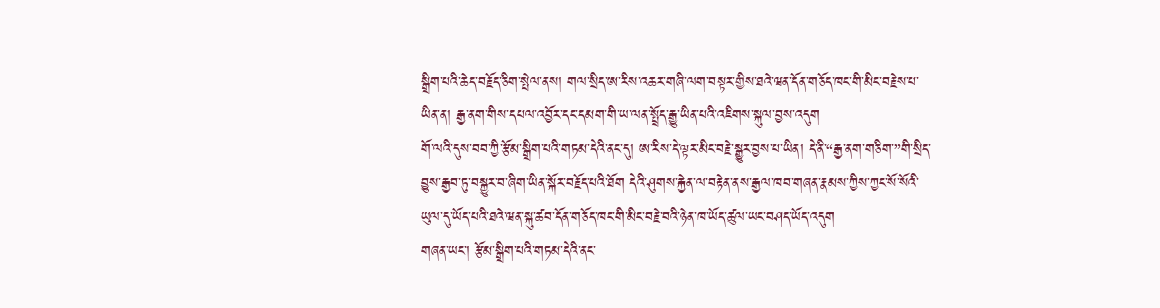སྒྲིག་པའི་ཆེད་བརྗོད་ཅིག་སྤེལ་ནས། གལ་སྲིད་ཨ་རིས་འཆར་གཞི་ལག་བསྟར་གྱིས་ཐའེ་ཝན་དོན་གཅོད་ཁང་གི་མིང་བརྗེས་པ་ཡིན་ན། རྒྱ་ནག་གིས་དཔལ་འབྱོར་དང་དམག་གི་ཡ་ལན་སྤྲོད་རྒྱུ་ཡིན་པའི་འཇིགས་སྐུལ་བྱས་འདུག
གོ་ལའི་དུས་བབ་ཀྱི་རྩོམ་སྒྲིག་པའི་གཏམ་དེའི་ནང་དུ། ཨ་རིས་དེ་ལྟར་མིང་བརྗེ་སྒྱུར་བྱས་པ་ཡིན། དེ་ནི་“རྒྱ་ནག་གཅིག་”གི་སྲིད་བྱུས་རྒྱབ་ཏུ་བསྐྱུར་བ་ཞིག་ཡིན་སྐོར་བརྗོད་པའི་ཐོག དེའི་ཤུགས་རྐྱེན་ལ་བརྟེན་ནས་རྒྱལ་ཁབ་གཞན་རྣམས་ཀྱིས་ཀྱང་སོ་སོའི་ཡུལ་དུ་ཡོད་པའི་ཐའེ་ཝན་སྐུ་ཚབ་དོན་གཅོད་ཁང་གི་མིང་བརྗེ་བའི་ཉེན་ཁ་ཡོད་ཚུལ་ཡང་བཤད་ཡོད་འདུག
གཞན་ཡང་། རྩོམ་སྒྲིག་པའི་གཏམ་དེའི་ནང་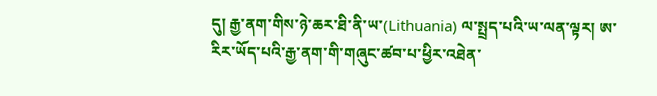དུ། རྒྱ་ནག་གིས་ཉེ་ཆར་ཐི་ནི་ཡ་(Lithuania) ལ་སྤྲད་པའི་ཡ་ལན་ལྟར། ཨ་རིར་ཡོད་པའི་རྒྱ་ནག་གི་གཞུང་ཚབ་པ་ཕྱིར་འཐེན་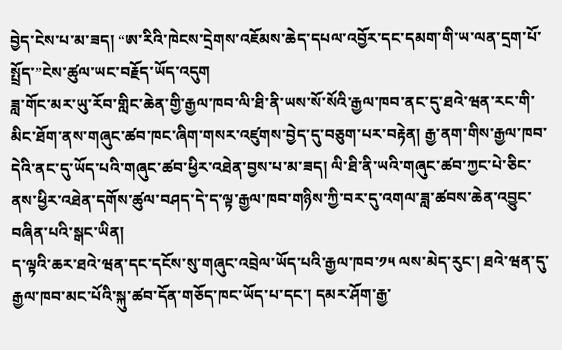བྱེད་ངེས་པ་མ་ཟད། “ཨ་རིའི་ཁེངས་དྲེགས་འཇོམས་ཆེད་དཔལ་འབྱོར་དང་དམག་གི་ཡ་ལན་དྲག་པོ་སྤྲོད་”ངེས་ཚུལ་ཡང་བརྗོད་ཡོད་འདུག
ཟླ་གོང་མར་ཡུ་རོབ་གླིང་ཆེན་གྱི་རྒྱལ་ཁབ་ལི་ཐི་ནི་ཡས་སོ་སོའི་རྒྱལ་ཁབ་ནང་དུ་ཐའེ་ཝན་རང་གི་མིང་ཐོག་ནས་གཞུང་ཚབ་ཁང་ཞིག་གསར་འཛུགས་བྱེད་དུ་བཅུག་པར་བརྟེན། རྒྱ་ནག་གིས་རྒྱལ་ཁབ་དེའི་ནང་དུ་ཡོད་པའི་གཞུང་ཚབ་ཕྱིར་འཐེན་བྱས་པ་མ་ཟད། ལི་ཐི་ནི་ཡའི་གཞུང་ཚབ་ཀྱང་པེ་ཅིང་ནས་ཕྱིར་འཐེན་དགོས་ཚུལ་བཤད་དེ་ད་ལྟ་རྒྱལ་ཁབ་གཉིས་ཀྱི་བར་དུ་འགལ་ཟླ་ཚབས་ཆེན་འབྱུང་བཞིན་པའི་སྒང་ཡིན།
ད་ལྟའི་ཆར་ཐའེ་ཝན་དང་དངོས་སུ་གཞུང་འབྲེལ་ཡོད་པའི་རྒྱལ་ཁབ་༡༥ ལས་མེད་རུང་། ཐའེ་ཝན་དུ་རྒྱལ་ཁབ་མང་པོའི་སྐུ་ཚབ་དོན་གཅོད་ཁང་ཡོད་པ་དང་། དམར་ཤོག་རྒྱ་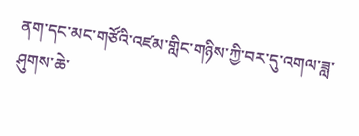ནག་དང་མང་གཙོའི་འཛམ་གླིང་གཉིས་ཀྱི་བར་དུ་འགལ་ཟླ་ཤུགས་ཆེ་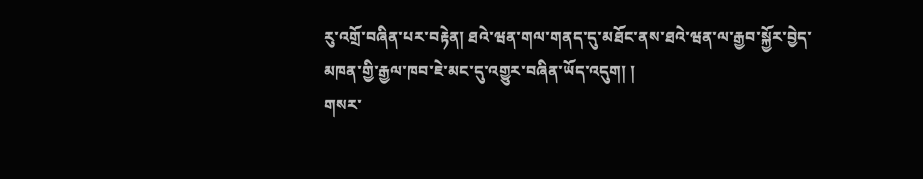རུ་འགྲོ་བཞིན་པར་བརྟེན། ཐའེ་ཝན་གལ་གནད་དུ་མཐོང་ནས་ཐའེ་ཝན་ལ་རྒྱབ་སྐྱོར་བྱེད་མཁན་གྱི་རྒྱལ་ཁབ་ཇེ་མང་དུ་འགྱུར་བཞིན་ཡོད་འདུག། །
གསར་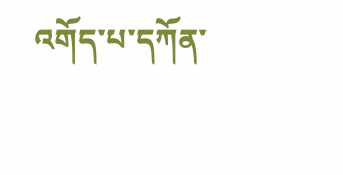འགོད་པ་དཀོན་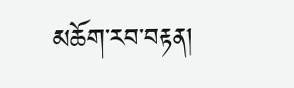མཆོག་རབ་བརྟན།